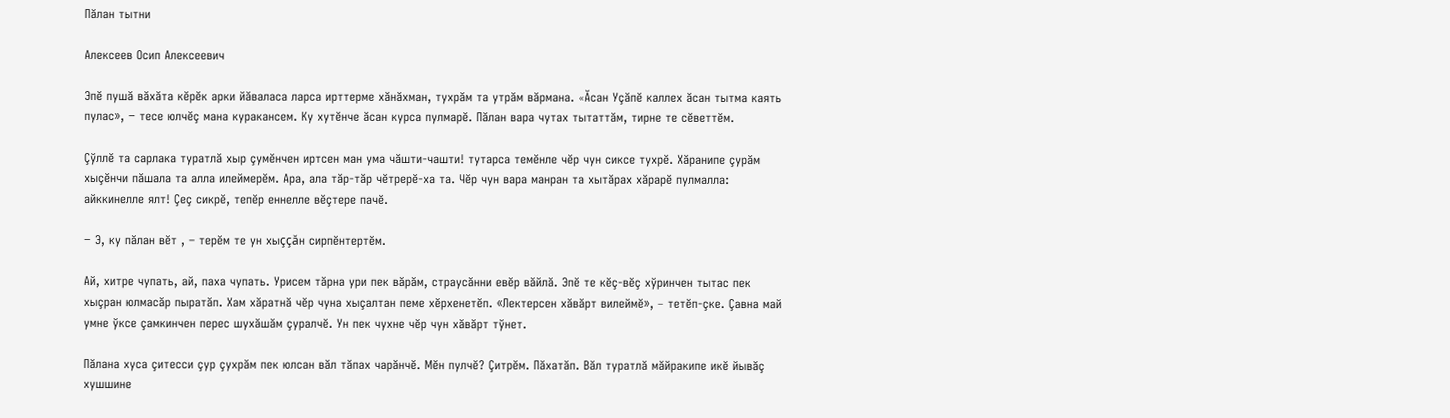Пăлан тытни

Алексеев Осип Алексеевич

Эпĕ пушă вăхăта кĕрĕк арки йăваласа ларса ирттерме хăнăхман, тухрăм та утрăм вăрмана. «Ăсан Уçăпĕ каллех ăсан тытма каять пулас», − тесе юлчĕç мана куракансем. Ку хутĕнче ăсан курса пулмарĕ. Пăлан вара чутах тытаттăм, тирне те сĕветтĕм.

Çўллĕ та сарлака туратлă хыр çумĕнчен иртсен ман ума чăшти-чашти! тутарса темĕнле чĕр чун сиксе тухрĕ. Хăранипе çурăм хыçĕнчи пăшала та алла илеймерĕм. Ара, ала тăр-тăр чĕтрерĕ-ха та. Чĕр чун вара манран та хытăрах хăрарĕ пулмалла: айккинелле ялт! Çеç сикрĕ, тепĕр еннелле вĕçтере пачĕ.

− Э, ку пăлан вĕт , – терĕм те ун хыççăн сирпĕнтертĕм.

Ай, хитре чупать, ай, паха чупать. Урисем тăрна ури пек вăрăм, страусăнни евĕр вăйлă. Эпĕ те кĕç-вĕç хўринчен тытас пек хыçран юлмасăр пыратăп. Хам хăратнă чĕр чуна хыçалтан пеме хĕрхенетĕп. «Лектерсен хăвăрт вилеймĕ», − тетĕп-çке. Çавна май умне ўксе çамкинчен перес шухăшăм çуралчĕ. Ун пек чухне чĕр чун хăвăрт тўнет.

Пăлана хуса çитесси çур çухрăм пек юлсан вăл тăпах чарăнчĕ. Мĕн пулчĕ? Çитрĕм. Пăхатăп. Вăл туратлă мăйракипе икĕ йывăç хушшине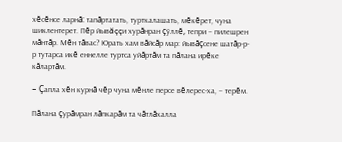хĕсĕнсе ларнă: тапăртатать, турткалашать, мĕкĕрет, чуна шиклентерет. Пĕр йывăççи хурăнран çўллĕ, тепри − пилешрен мăнтăр. Мĕн тăвас? Юрать хам вăйсăр мар: йывăçсене шатăр-р-р тутарса икĕ еннелле туртса уйăртăм та пăлана ирĕке кăлартăм.

− Çапла хĕн курнă чĕр чуна мĕнле персе вĕлерес-ха, − терĕм.

Пăлана çурăмран лăпкарăм та чăтлăхалла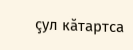çул кăтартса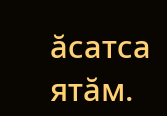ăсатса ятăм.